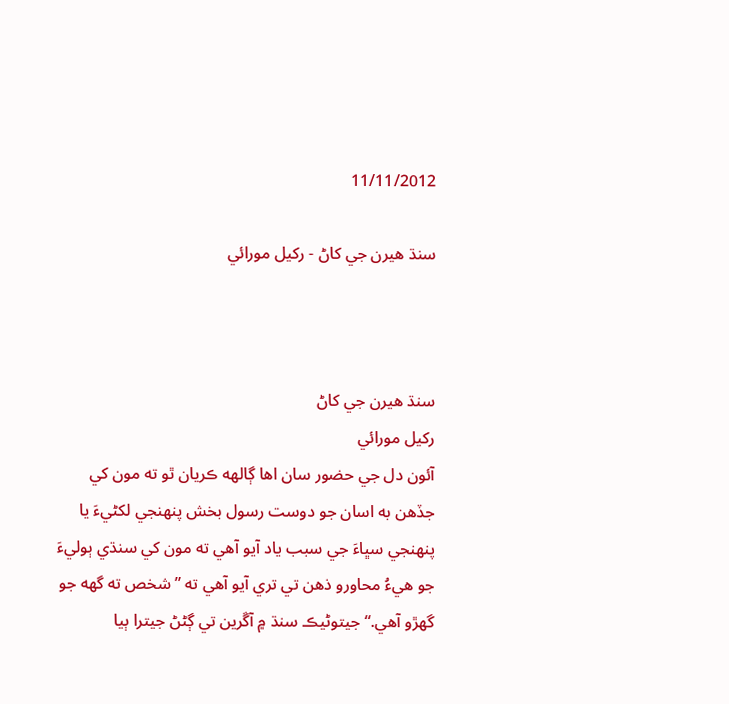11/11/2012

سنڌ هيرن جي کاڻ - رکيل مورائي



سنڌ هيرن جي کاڻ
رکيل مورائي
آئون دل جي حضور سان اها ڳالهه ڪريان ٿو ته مون کي جڏهن به اسان جو دوست رسول بخش پنهنجي لکڻيءَ يا پنهنجي سڀاءَ جي سبب ياد آيو آهي ته مون کي سنڌي ٻوليءَ جو هيءُ محاورو ذهن تي تري آيو آهي ته ”شخص ته گهه جو گهڙو آهي.“ جيتوڻيڪ سنڌ ۾ آڱرين تي ڳڻڻ جيترا ٻيا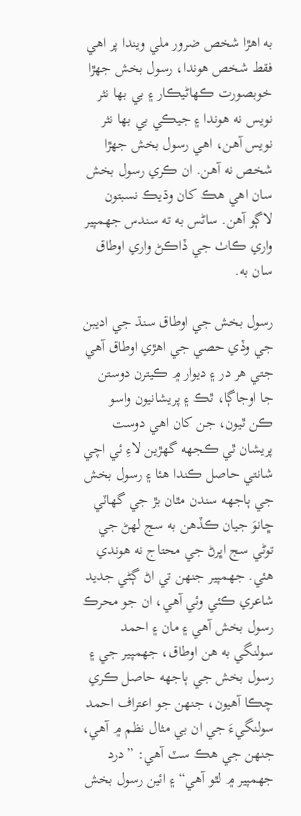به اهڙا شخص ضرور ملي ويندا پر اهي فقط شخص هوندا، رسول بخش جهڙا خوبصورت ڪهاڻيڪار ۽ بي بها نثر نويس نه هوندا ۽ جيڪي بي بها نثر نويس آهن، اهي رسول بخش جهڙا شخص نه آهن. ان ڪري رسول بخش سان اهي هڪ کان وڌيڪ نسبتون لاڳو آهن. ساڻس به ته سندس جهمپير واري ڪاٺ جي ڏاڪڻ واري اوطاق سان به.

رسول بخش جي اوطاق سنڌ جي اديبن جي وڏي حصي جي اهڙي اوطاق آهي جتي هر در ۽ ديوار ۾ ڪيترن دوستن جا اوجاڳا، ٿڪ ۽ پريشانيون واسو ڪن ٿيون، جن کان اهي دوست پريشان ٿي ڪجهه گهڙين لاءِ ئي اچي شانتي حاصل ڪندا هئا ۽ رسول بخش جي ٻاجهه سندن مٿان بڙ جي گهاٽي ڇانوَ جيان ڪڏهن به سج لهڻ جي توڻي سج اڀرڻ جي محتاج نه هوندي هئي. جهمپير جنهن تي اڻ ڳڻي جديد شاعري ڪئي وئي آهي، ان جو محرڪ رسول بخش آهي ۽ مان ۽ احمد سولنگي به هن اوطاق، جهمپير جي ۽ رسول بخش جي ٻاجهه حاصل ڪري چڪا آهيون، جنهن جو اعتراف احمد سولنگيءَ جي ان بي مثال نظم ۾ آهي، جنهن جي هڪ سٽ آهي: ”درد جهمپير ۾ لٿو آهي“ ۽ ائين رسول بخش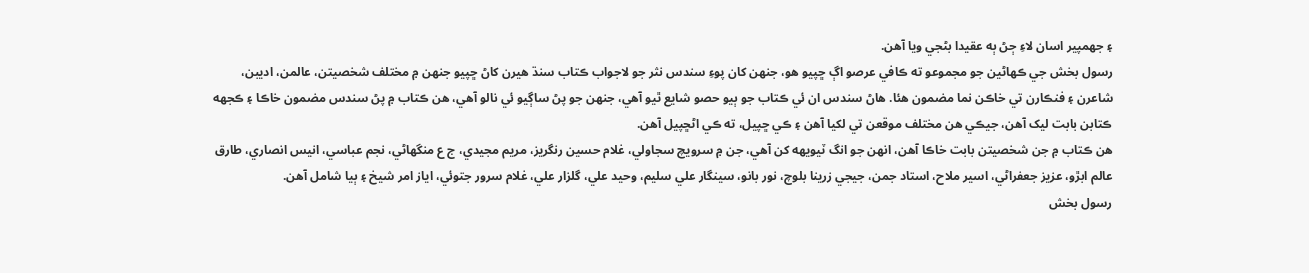۽ جهمپير اسان لاءِ ڄڻ ٻه عقيدا بڻجي ويا آهن.
رسول بخش جي ڪهاڻين جو مجموعو ته ڪافي عرصو اڳ ڇپيو هو، جنهن کان پوءِ سندس نثر جو لاجواب ڪتاب سنڌ هيرن کاڻ ڇپيو جنهن ۾ مختلف شخصيتن، عالمن، اديبن، شاعرن ۽ فنڪارن تي خاڪن نما مضمون هئا. هاڻ سندس ان ئي ڪتاب جو ٻيو حصو شايع ٿيو آهي، جنهن جو پڻ ساڳيو ئي نالو آهي، هن ڪتاب ۾ پڻ سندس مضمون خاڪا ۽ ڪجهه ڪتابن بابت ليک آهن، جيڪي هن مختلف موقعن تي لکيا آهن ۽ ڪي ڇپيل، ته ڪي اڻڇپيل آهن.
هن ڪتاب ۾ جن شخصيتن بابت خاڪا آهن، انهن جو انگ ٽيويهه کن آهي، جن ۾ سرويچ سجاولي، غلام حسين رنگريز، مريم مجيدي، ج ع منگهاڻي، نجم عباسي، انيس انصاري، طارق عالم ابڙو، عزيز جعفراڻي، اسير ملاح، استاد جمن، جيجي زرينا بلوچ، نور بانو، سينگار علي سليم، وحيد علي، گلزار علي، غلام سرور جتوئي، اياز امر شيخ ۽ ٻيا شامل آهن.
رسول بخش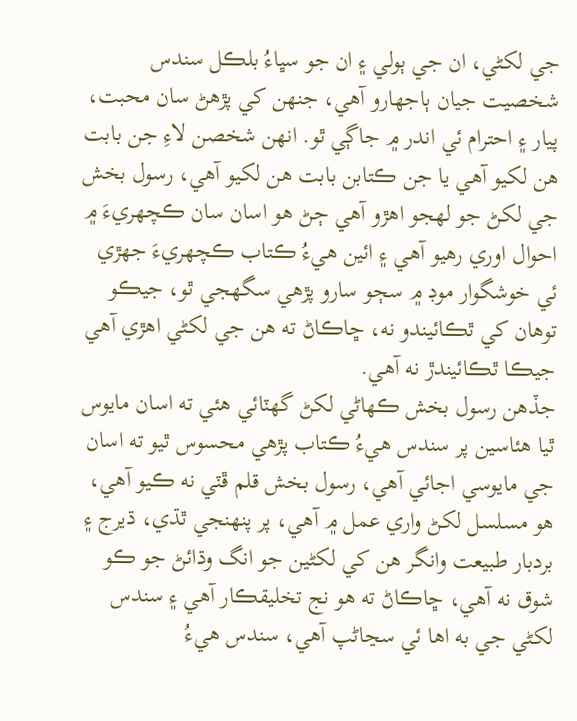جي لکڻي، ان جي ٻولي ۽ ان جو سڀاءُ بلڪل سندس شخصيت جيان ٻاجهارو آهي، جنهن کي پڙهڻ سان محبت، پيار ۽ احترام ئي اندر ۾ جاڳي ٿو. انهن شخصن لاءِ جن بابت هن لکيو آهي يا جن ڪتابن بابت هن لکيو آهي، رسول بخش جي لکڻ جو لهجو اهڙو آهي ڄڻ هو اسان سان ڪچهريءَ ۾ احوال اوري رهيو آهي ۽ ائين هيءُ ڪتاب ڪچهريءَ جهڙي ئي خوشگوار موڊ ۾ سڄو سارو پڙهي سگهجي ٿو، جيڪو توهان کي ٿڪائيندو نه، ڇاڪاڻ ته هن جي لکڻي اهڙي آهي جيڪا ٿڪائيندڙ نه آهي.
جڏهن رسول بخش ڪهاڻي لکڻ گهٽائي هئي ته اسان مايوس ٿيا هئاسين پر سندس هيءُ ڪتاب پڙهي محسوس ٿيو ته اسان جي مايوسي اجائي آهي، رسول بخش قلم ڦٽي نه ڪيو آهي، هو مسلسل لکڻ واري عمل ۾ آهي، پر پنهنجي ٿڌي، ڌيرج ۽ بردبار طبيعت وانگر هن کي لکڻين جو انگ وڌائڻ جو ڪو شوق نه آهي، ڇاڪاڻ ته هو نج تخليقڪار آهي ۽ سندس لکڻي جي به اها ئي سڃاڻپ آهي، سندس هيءُ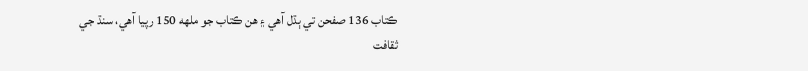ڪتاب 136 صفحن تي ٻڌل آهي ۽ هن ڪتاب جو ملهه 150 رپيا آهي، سنڌ جي ثقافت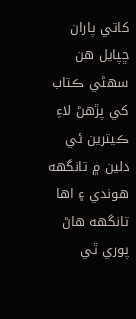کاتي پاران ڇپايل هن سهڻي ڪتاب کي پڙهڻ لاءِ ڪيترين ئي دلين ۾ تانگهه هوندي ۽ اها تانگهه هاڻ پوري ٿي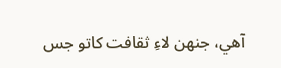آهي، جنهن لاءِ ثقافت کاتو جس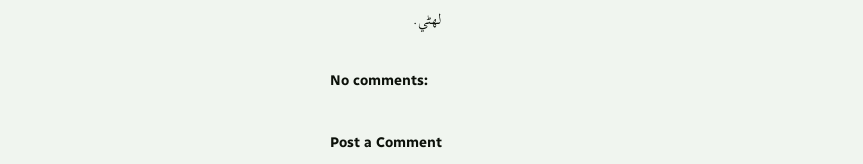لهڻي.

No comments:

Post a Comment